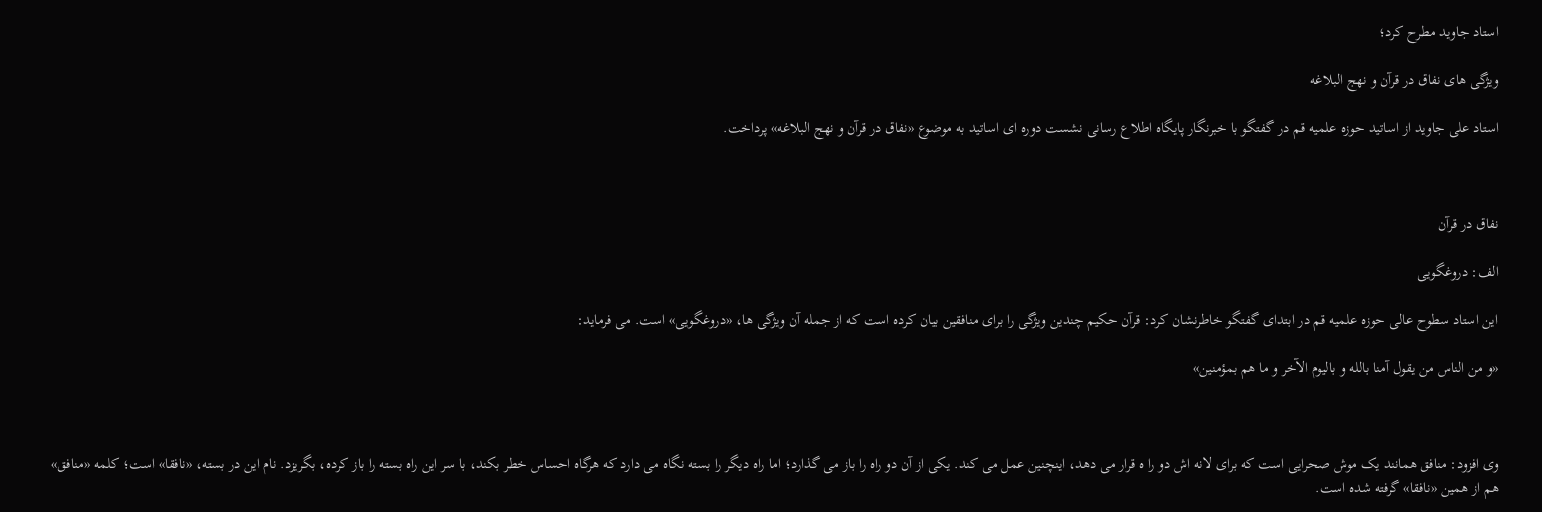استاد جاوید مطرح کرد؛

ویژگی های نفاق در قرآن و نهج البلاغه

استاد علی جاوید از اساتید حوزه علمیه قم در گفتگو با خبرنگار پایگاه اطلاع رسانی نشست دوره ای اساتید به موضوع «نفاق در قرآن و نهج البلاغه» پرداخت.



نفاق در قرآن

الف: دروغگویی

این استاد سطوح عالی حوزه علمیه قم در ابتدای گفتگو خاطرنشان کرد: قرآن حکیم چندین ویژگی را برای منافقین بیان کرده است که از جمله آن ویژگی ها، «دروغگویی» است. می فرماید:

«و من الناس من یقول آمنا بالله و بالیوم الآخر و ما هم بمؤمنین»



وی افزود: منافق همانند یک موش صحرایی است که برای لانه اش دو را ه قرار می دهد، اینچنین عمل می کند. یکی از آن دو راه را باز می گذارد؛ اما راه دیگر را بسته نگاه می دارد که هرگاه احساس خطر بکند، با سر این راه بسته را باز کرده، بگریزد. نام این در بسته، «نافقا» است؛ کلمه «منافق» هم از همین «نافقا» گرفته شده است.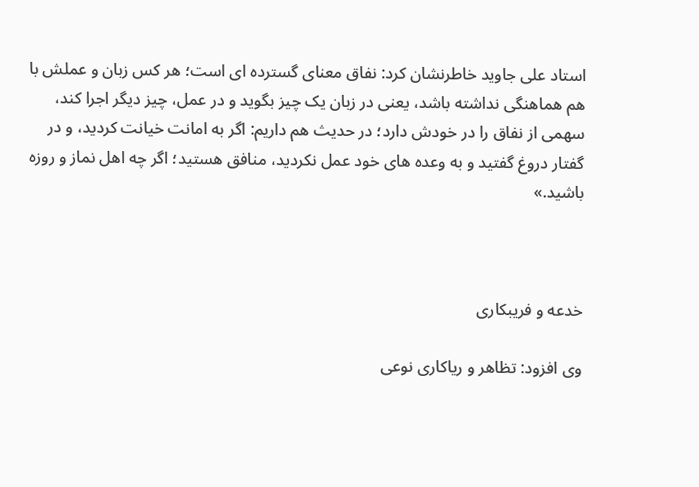استاد علی جاوید خاطرنشان کرد: نفاق معنای گسترده ای است؛ هر کس زبان و عملش با هم هماهنگی نداشته باشد، یعنی در زبان یک چیز بگوید و در عمل، چیز دیگر اجرا کند، سهمی از نفاق را در خودش دارد؛ در حدیث هم داریم: اگر به امانت خیانت کردید، و در گفتار دروغ گفتید و به وعده های خود عمل نکردید، منافق هستید؛ اگر چه اهل نماز و روزه باشید.»



خدعه و فریبکاری

وی افزود: تظاهر و ریاکاری نوعی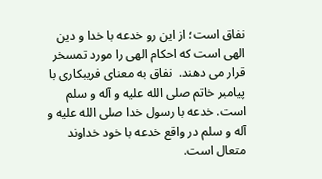نفاق است؛ از این رو خدعه با خدا و دین الهی است که احکام الهی را مورد تمسخر قرار می دهند.  نفاق به معنای فریبکاری با پیامبر خاتم صلی الله علیه و آله و سلم است. خدعه با رسول خدا صلی الله علیه و آله و سلم در واقع خدعه با خود خداوند متعال است.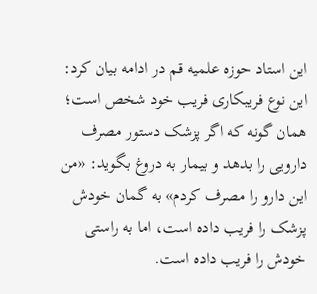این استاد حوزه علمیه قم در ادامه بیان کرد: این نوع فریبکاری فریب خود شخص است؛ همان گونه که اگر پزشک دستور مصرف دارویی را بدهد و بیمار به دروغ بگوید: «من این دارو را مصرف کردم» به گمان خودش پزشک را فریب داده است، اما به راستی خودش را فریب داده است.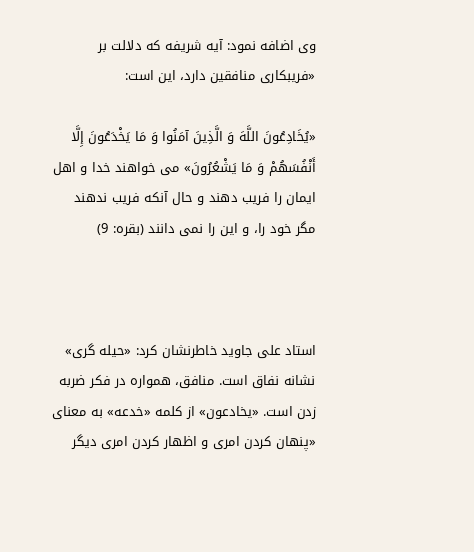وی اضافه نمود: آیه شریفه که دلالت بر «فریبکاری منافقین دارد، این است:

«يُخَادِعُونَ اللَّهَ وَ الَّذِينَ آمَنُوا وَ مَا يَخْدَعُونَ إِلَّا أَنْفُسَهُمْ وَ مَا يَشْعُرُونَ» می‌ خواهند خدا و اهل ایمان را فریب دهند و حال آنکه فریب ندهند مگر خود را، و این را نمی‌ دانند (بقره: 9)



استاد علی جاوید خاطرنشان کرد: «حیله گری» نشانه نفاق است. منافق، همواره در فکر ضربه زدن است. «یخادعون» از کلمه «خدعه» به معنای «پنهان کردن امری و اظهار کردن امری دیگر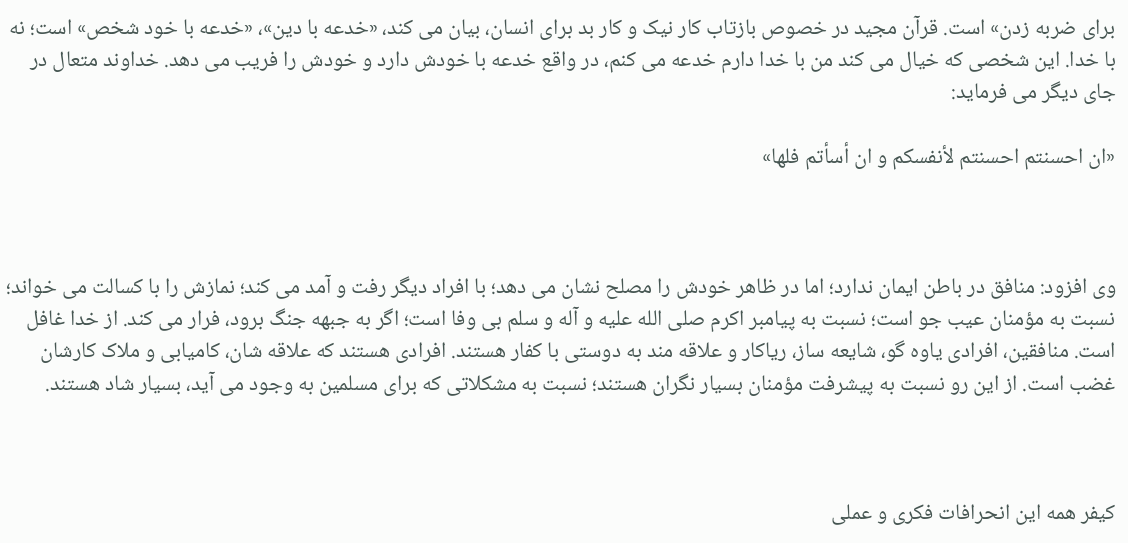برای ضربه زدن» است. قرآن مجید در خصوص بازتاب کار نیک و کار بد برای انسان، بیان می کند، «خدعه با دین»، «خدعه با خود شخص» است؛ نه با خدا. این شخصی که خیال می کند من با خدا دارم خدعه می کنم، در واقع خدعه با خودش دارد و خودش را فریب می دهد. خداوند متعال در جای دیگر می فرماید:

«ان احسنتم احسنتم لأنفسکم و ان أسأتم فلها»



وی افزود: منافق در باطن ایمان ندارد؛ اما در ظاهر خودش را مصلح نشان می دهد؛ با افراد دیگر رفت و آمد می کند؛ نمازش را با کسالت می خواند؛ نسبت به مؤمنان عیب جو است؛ نسبت به پیامبر اکرم صلی الله علیه و آله و سلم بی وفا است؛ اگر به جبهه جنگ برود، فرار می کند. از خدا غافل است. منافقین، افرادی یاوه گو، شایعه ساز، ریاکار و علاقه مند به دوستی با کفار هستند. افرادی هستند که علاقه شان، کامیابی و ملاک کارشان غضب است. از این رو نسبت به پیشرفت مؤمنان بسیار نگران هستند؛ نسبت به مشکلاتی که برای مسلمین به وجود می آید، بسیار شاد هستند.



کیفر همه این انحرافات فکری و عملی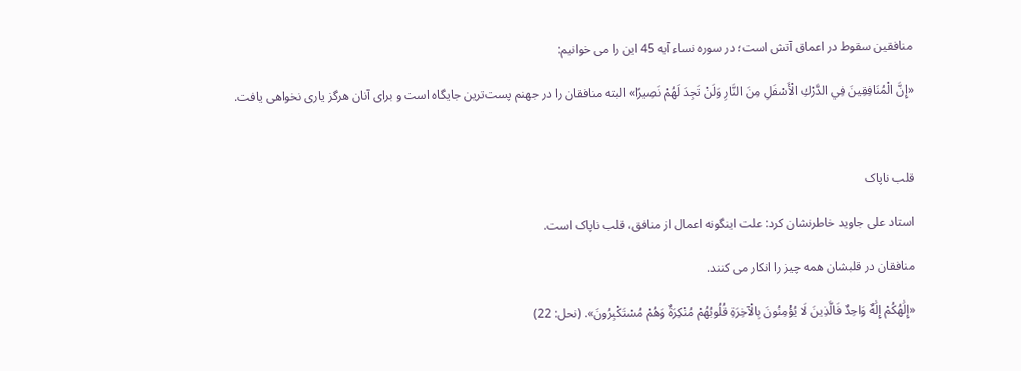منافقین سقوط در اعماق آتش است؛ در سوره نساء آیه 45 این را می خوانیم:

«إِنَّ الْمُنَافِقِينَ فِي الدَّرْكِ الْأَسْفَلِ مِنَ النَّارِ وَلَنْ تَجِدَ لَهُمْ نَصِيرًا» البته منافقان را در جهنم پست‌ترین جایگاه است و برای آنان هرگز یاری نخواهی یافت.



قلب ناپاک

استاد علی جاوید خاطرنشان کرد: علت اینگونه اعمال از منافق، قلب ناپاک است.

منافقان در قلبشان همه چیز را انکار می کنند.

«إِلَٰهُكُمْ إِلَٰهٌ وَاحِدٌ فَالَّذِينَ لَا يُؤْمِنُونَ بِالْآخِرَةِ قُلُوبُهُمْ مُنْكِرَةٌ وَهُمْ مُسْتَكْبِرُونَ». (نحل: 22)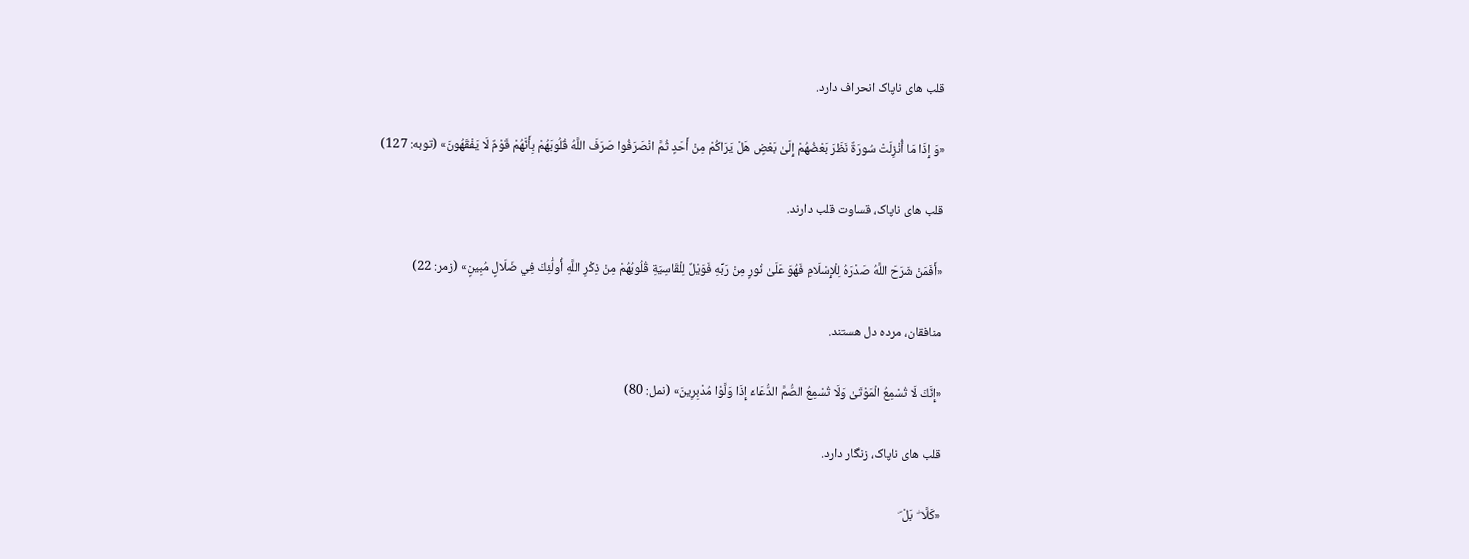قلب های ناپاک انحراف دارد.

«وَ إِذَا مَا أُنْزِلَتْ سُورَةٌ نَظَرَ بَعْضُهُمْ إِلَىٰ بَعْضٍ هَلْ يَرَاكُمْ مِنْ أَحَدٍ ثُمَّ انْصَرَفُوا صَرَفَ اللَّهُ قُلُوبَهُمْ بِأَنَّهُمْ قَوْمٌ لَا يَفْقَهُونَ» (توبه: 127)

قلب های ناپاک، قساوت قلب دارند.

«أَفَمَنْ شَرَحَ اللَّهُ صَدْرَهُ لِلْإِسْلَامِ فَهُوَ عَلَىٰ نُورٍ مِنْ رَبِّهِ فَوَيْلٌ لِلْقَاسِيَةِ قُلُوبُهُمْ مِنْ ذِكْرِ اللَّهِ أُولَٰئِكَ فِي ضَلَالٍ مُبِينٍ» (زمر: 22)

منافقان، مرده دل هستند.

«إِنَّكَ لَا تُسْمِعُ الْمَوْتَىٰ وَلَا تُسْمِعُ الصُّمَّ الدُّعَاءَ إِذَا وَلَّوْا مُدْبِرِينَ» (نمل: 80)

قلب های ناپاک، زنگار دارد.

«كَلَّا ۖ  بَلْ ۜ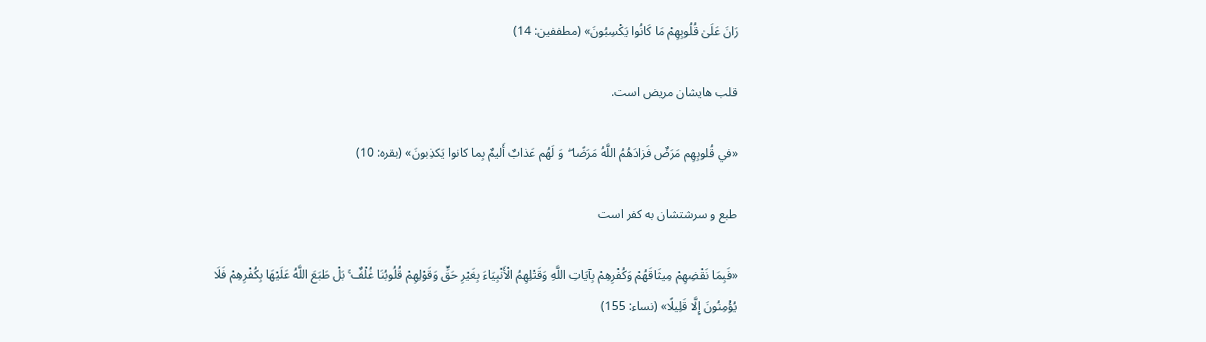رَانَ عَلَىٰ قُلُوبِهِمْ مَا كَانُوا يَكْسِبُونَ» (مطففین: 14)

قلب هایشان مریض است.

«في قُلوبِهِم مَرَضٌ فَزادَهُمُ اللَّهُ مَرَضًا ۖ  وَ لَهُم عَذابٌ أَليمٌ بِما كانوا يَكذِبونَ» (بقره: 10)

طبع و سرشتشان به کفر است

«فَبِمَا نَقْضِهِمْ مِيثَاقَهُمْ وَكُفْرِهِمْ بِآيَاتِ اللَّهِ وَقَتْلِهِمُ الْأَنْبِيَاءَ بِغَيْرِ حَقٍّ وَقَوْلِهِمْ قُلُوبُنَا غُلْفٌ ۚ بَلْ طَبَعَ اللَّهُ عَلَيْهَا بِكُفْرِهِمْ فَلَا يُؤْمِنُونَ إِلَّا قَلِيلًا» (نساء: 155)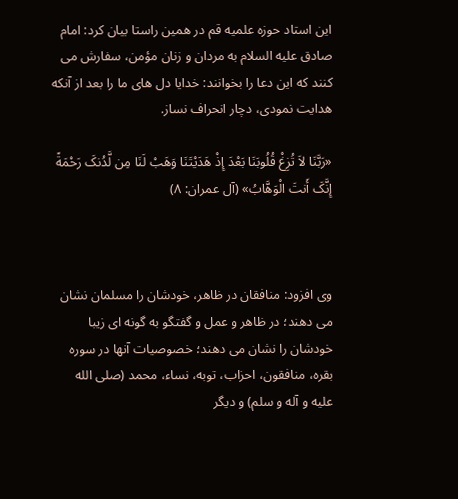این استاد حوزه علمیه قم در همین راستا بیان کرد: امام صادق علیه السلام به مردان و زنان مؤمن، سفارش می کنند که این دعا را بخوانند: خدایا دل های ما را بعد از آنکه هدایت نمودی، دچار انحراف نساز.

«رَبَّنَا لاَ تُزِغْ قُلُوبَنَا بَعْدَ إِذْ هَدَیْتَنَا وَهَبْ لَنَا مِن لَّدُنکَ رَحْمَةً إِنَّکَ أَنتَ الْوَهَّابُ» (آل عمران: ۸)



وی افزود: منافقان در ظاهر، خودشان را مسلمان نشان می دهند؛ در ظاهر و عمل و گفتگو به گونه ای زیبا خودشان را نشان می دهند؛ خصوصیات آنها در سوره بقره، منافقون، احزاب، توبه، نساء، محمد (صلی الله علیه و آله و سلم) و دیگر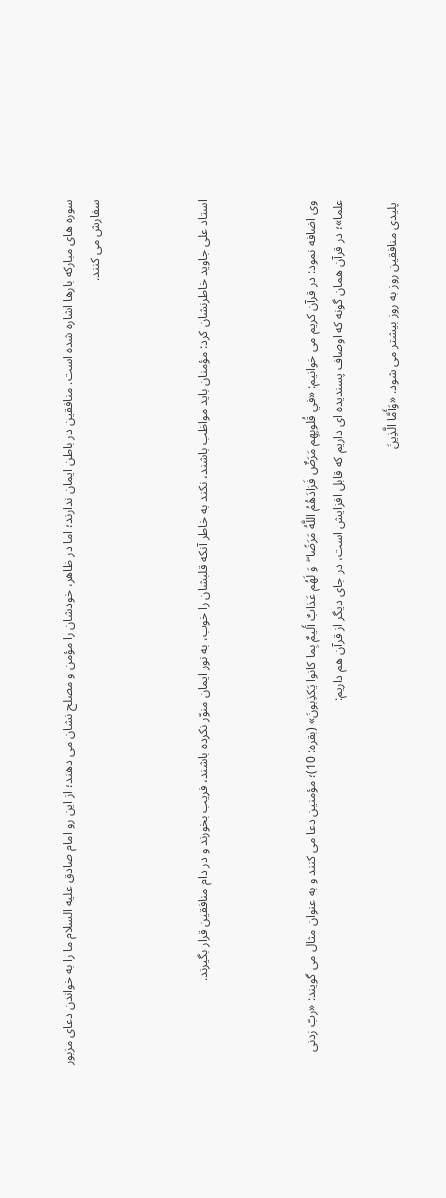سوره های مبارکه بارها اشاره شده است. منافقین در باطن ایمان ندارند؛ اما در ظاهر، خودشان را مؤمن و مصلح نشان می دهند؛ از این رو امام صادق علیه السلام ما را به خواندن دعای مزبور سفارش می کنند.



استاد علی جاوید خاطرنشان کرد: مؤمنان باید مواظب باشند، نکند به خاطر آنکه قلبشان را خوب، به نور ایمان منوّر نکرده باشند، فریب بخورند و در دام منافقین قرار بگیرند.



وی اضافه نمود: در قرآن کریم می خوانیم: «في قُلوبِهِم مَرَضٌ فَزادَهُمُ اللَّهُ مَرَضًا ۖ  وَ لَهُم عَذابٌ أَليمٌ بِما كانوا يَكذِبونَ» (بقره: 10)؛ مؤمنین دعا می کنند و به عنوان مثال می گویند: «ربّ زدنی علما»؛ در قرآن همان گونه که اوصاف پسندیده ای داریم که قابل افزایش است، در جای دیگر از قرآن هم داریم:

 پلیدی منافقین روز به روز بیشتر می شود. «وَأَمَّا الَّذِينَ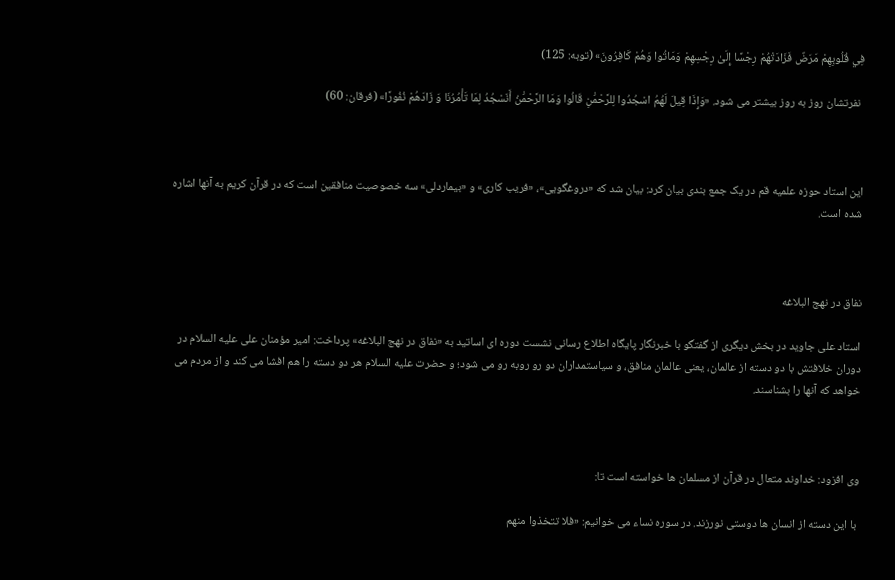فِي قُلُوبِهِمْ مَرَضٌ فَزَادَتْهُمْ رِجْسًا إِلَىٰ رِجْسِهِمْ وَمَاتُوا وَهُمْ كَافِرُونَ» (توبه: 125)

 نفرتشان روز به روز بیشتر می شود. «وَإِذَا قِيلَ لَهُمُ اسْجُدُوا لِلرَّحْمَٰنِ قَالُوا وَمَا الرَّحْمَٰنُ أَنَسْجُدُ لِمَا تَأْمُرُنَا وَ زَادَهُمْ نُفُورًا» (فرقان: 60)



این استاد حوزه علمیه قم در یک جمع بندی بیان کرد: بیان شد که «دروغگویی»، «فریب کاری» و «بیماردلی» سه خصوصیت منافقین است که در قرآن کریم به آنها اشاره شده است.



نفاق در نهج البلاغه

استاد علی جاوید در بخش دیگری از گفتگو با خبرنگار پایگاه اطلاع رسانی نشست دوره ای اساتید به «نفاق در نهج البلاغه» پرداخت: امیر مؤمنان علی علیه السلام در دوران خلافتش با دو دسته از عالمان، یعنی عالمان منافق، و سیاستمداران دو رو روبه رو می شود؛ و حضرت علیه السلام هر دو دسته را هم افشا می کند و از مردم می خواهد که آنها را بشناسند.



وی افزود: خداوند متعال در قرآن از مسلمان ها خواسته است تا:

 با این دسته از انسان ها دوستی نورزند. در سوره نساء می خوانیم: «فلا تتخذوا منهم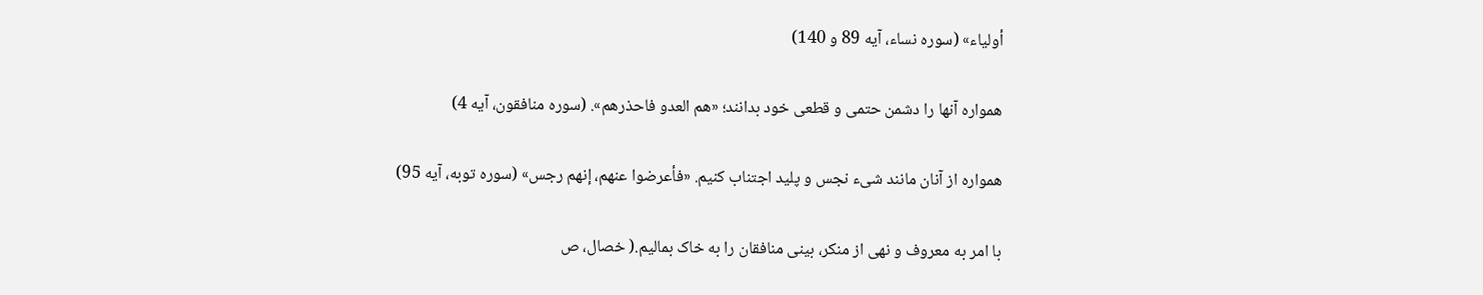أولیاء» (سوره نساء، آیه 89 و 140)

همواره آنها را دشمن حتمی و قطعی خود بدانند؛ «هم العدو فاحذرهم». (سوره منافقون، آیه 4)

همواره از آنان مانند شیء نجس و پلید اجتناب کنیم. «فأعرضوا عنهم، إنهم رجس» (سوره توبه، آیه 95)

با امر به معروف و نهی از منکر، بینی منافقان را به خاک بمالیم.( خصال، ص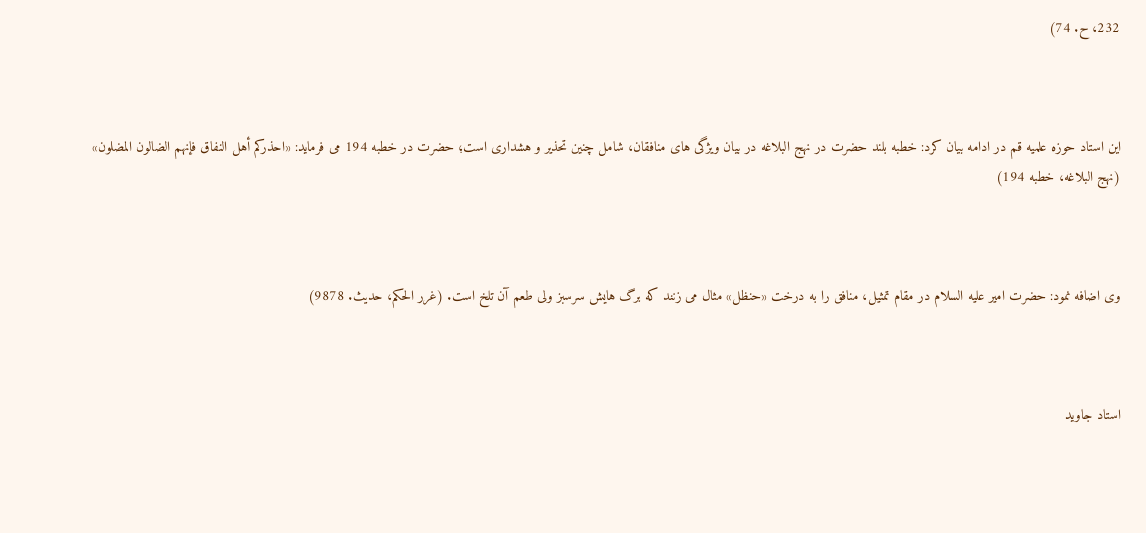232، ح. 74)



این استاد حوزه علمیه قم در ادامه بیان کرد: خطبه بلند حضرت در نهج البلاغه در بیان ویژگی های منافقان، شامل چنین تحذیر و هشداری است؛ حضرت در خطبه 194 می فرماید: «احذرکم أهل النفاق فإنهم الضالون المضلون» (نهج البلاغه، خطبه 194)



وی اضافه نمود: حضرت امیر علیه السلام در مقام تمثیل، منافق را به درخت «حنظل» مثال می زنند که برگ هایش سرسبز ولی طعم آن تلخ است. (غرر الحکم، حدیث. 9878)



استاد جاوید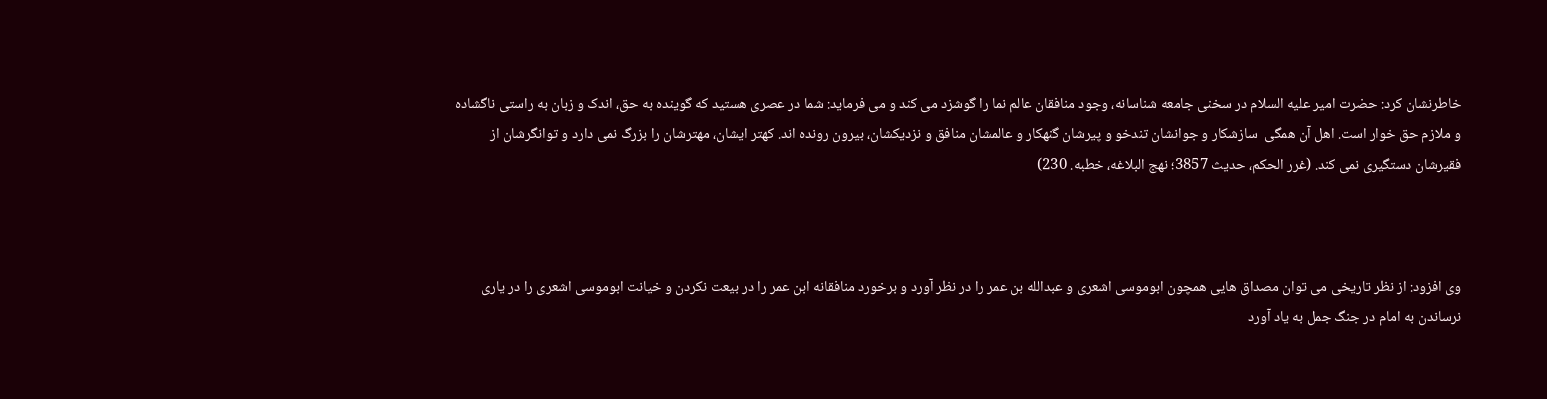خاطرنشان کرد: حضرت امیر علیه السلام در سخنی جامعه شناسانه، وجود منافقان عالم نما را گوشزد می کند و می فرماید: شما در عصری هستید که گوینده به حق، اندک و زبان به راستی ناگشاده و ملازم حق خوار است. اهل آن همگی  سازشکار و جوانشان تندخو و پیرشان گنهکار و عالمشان منافق و نزدیکشان، بیرون رونده اند. کهتر ایشان، مهترشان را بزرگ نمی دارد و توانگرشان از فقیرشان دستگیری نمی کند. (غرر الحکم، حدیث 3857؛ نهج البلاغه، خطبه. 230)



وی افزود: از نظر تاریخی می توان مصداق هایی همچون ابوموسی اشعری و عبدالله بن عمر را در نظر آورد و برخورد منافقانه ابن عمر را در بیعت نکردن و خیانت ابوموسی اشعری را در یاری نرساندن به امام در جنگ جمل به یاد آورد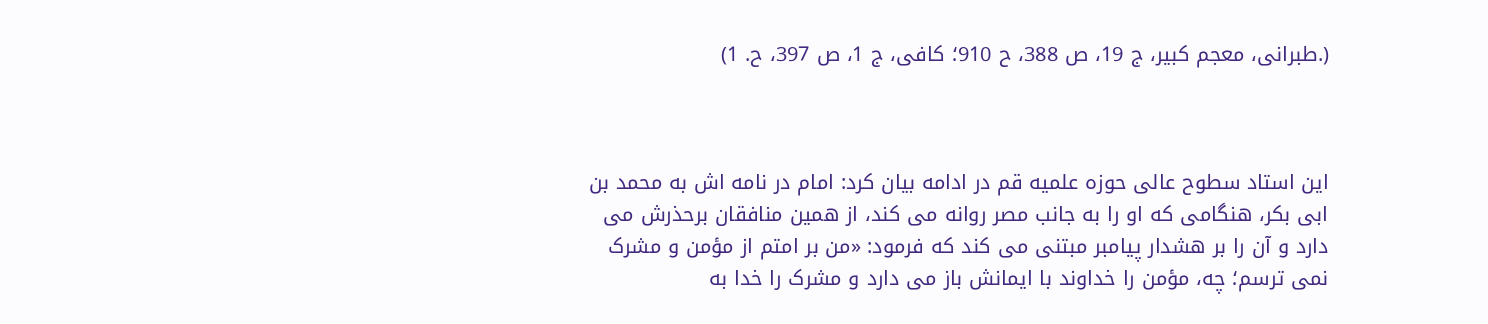(.طبرانی، معجم کبیر، ج 19، ص 388، ح 910؛ کافی، ج 1، ص 397، ح. 1)



این استاد سطوح عالی حوزه علمیه قم در ادامه بیان کرد: امام در نامه اش به محمد بن ابی بکر، هنگامی که او را به جانب مصر روانه می کند، از همین منافقان برحذرش می دارد و آن را بر هشدار پیامبر مبتنی می کند که فرمود: «من بر امتم از مؤمن و مشرک نمی ترسم؛ چه، مؤمن را خداوند با ایمانش باز می دارد و مشرک را خدا به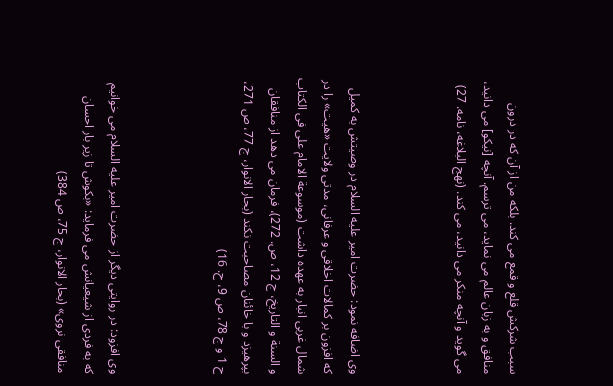سبب شرکش قلع و قمع می کند. بلکه من از آن که در درون منافق و به زبان عالم می نماید، می ترسم. آنچه [نیکو] می دانید، می گوید و آنچه منکر می دانید، می کند. (نهج البلاغه، نامه. 27)



وی اضافه نمود: حضرت امیر علیه السلام در وصیتش به کمیل که افزون بر کمالات اخلاقی و عرفانی، مدتی ولایت «هیت» را در شمال غربی انبار به عهده داشت (موسوعة الامام علی فی الکتاب و السنة و التاریخ، ج 12، ص. 272)، فرمان می دهد از منافقان بپرهیزد و با خائنان مصاحبت نکند (بحار الانوار، ج 77، ص 271، ح 1 و ج 78، ص 9، ح. 16)



وی افزود: در روایتی دیگر از حضرت امیر علیه السلام می خوانیم که به فردی از شیعیانش می فرماید: «بکوش تا زیر بار احسان منافقی نروی» (بحار الانوار، ج 75، ص 384)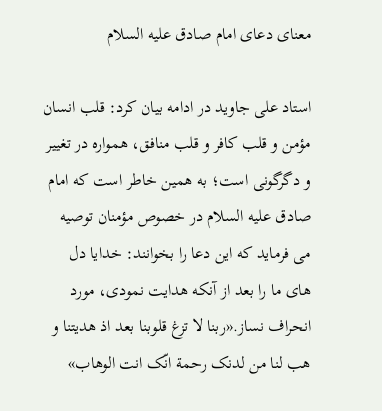معنای دعای امام صادق علیه السلام

استاد علی جاوید در ادامه بیان کرد: قلب انسان مؤمن و قلب کافر و قلب منافق، همواره در تغییر و دگرگونی است؛ به همین خاطر است که امام صادق علیه السلام در خصوص مؤمنان توصیه می فرماید که این دعا را بخوانند: خدایا دل های ما را بعد از آنکه هدایت نمودی، مورد انحراف نساز.«ربنا لا تزغ قلوبنا بعد اذ هدیتنا و هب لنا من لدنک رحمة انّک انت الوهاب»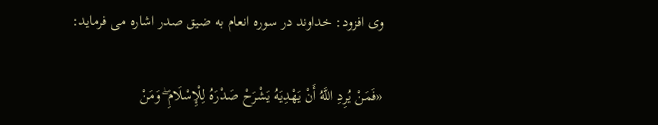وی افزود: خداوند در سوره انعام به ضیق صدر اشاره می فرماید:

«فَمَنْ يُرِدِ اللَّهُ أَنْ يَهْدِيَهُ يَشْرَحْ صَدْرَهُ لِلْإِسْلَامِ ۖ وَمَنْ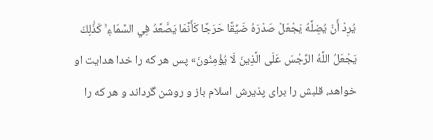يُرِدْ أَنْ يُضِلَّهُ يَجْعَلْ صَدْرَهُ ضَيِّقًا حَرَجًا كَأَنَّمَا يَصَّعَّدُ فِي السَّمَاءِ ۚ كَذَٰلِكَ يَجْعَلُ اللَّهُ الرِّجْسَ عَلَى الَّذِينَ لَا يُؤْمِنُونَ» پس هر که را خدا هدایت او خواهد، قلبش را برای پذیرش اسلام باز و روشن گرداند و هر که را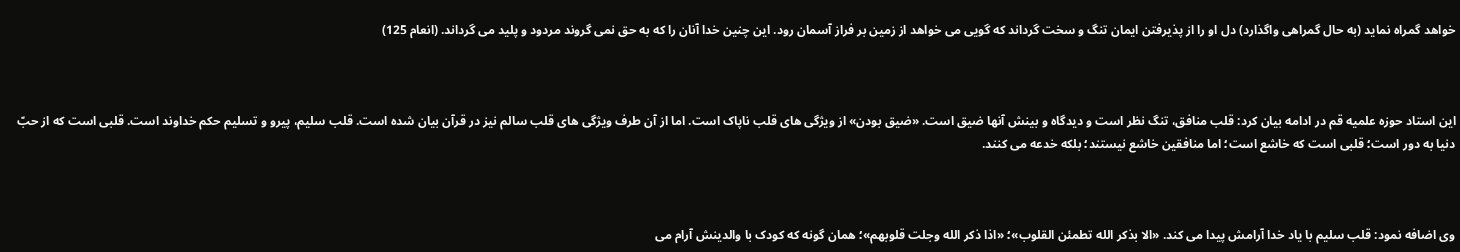خواهد گمراه نماید (به حال گمراهی واگذارد) دل او را از پذیرفتن ایمان تنگ و سخت گرداند که گویی می ‌خواهد از زمین بر فراز آسمان رود. این چنین خدا آنان را که به حق نمی‌ گروند مردود و پلید می ‌گرداند. (انعام 125)



این استاد حوزه علمیه قم در ادامه بیان کرد: قلب منافق، تنگ نظر است و دیدگاه و بینش آنها ضیق است. «ضیق بودن» از ویژگی های قلب ناپاک است. اما از آن طرف ویژگی های قلب سالم نیز در قرآن بیان شده است. قلب سلیم، پیرو و تسلیم حکم خداوند است. قلبی است که از حبّ دنیا به دور است؛ قلبی است که خاشع است؛ اما منافقین خاشع نیستند؛ بلکه خدعه می کنند.



وی اضافه نمود: قلب سلیم با یاد خدا آرامش پیدا می کند. «الا بذکر الله تطمئن القلوب»؛ «اذا ذکر الله وجلت قلوبهم»؛ همان گونه که کودک با والدینش آرام می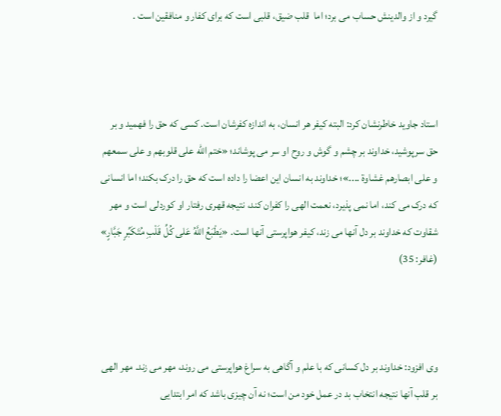گیرد و از والدینش حساب می برد؛ اما  قلب ضیق، قلبی است که برای کفار و منافقین است .



استاد جاوید خاطرنشان کرد: البته کیفر هر انسان، به اندازه کفرشان است. کسی که حق را فهمید و بر حق سرپوشید، خداوند بر چشم و گوش و روح او سر می پوشاند؛ «ختم الله علی قلوبهم و علی سمعهم و علی ابصارهم غشاوة ....»؛ خداوند به انسان این اعضا را داده است که حق را درک بکند؛ اما انسانی که درک می کند، اما نمی پذیرد، نعمت الهی را کفران کند، نتیجه قهری رفتار او کوردلی است و مهر شقاوت که خداوند بر دل آنها می زند، کیفر هواپرستی آنها است. «يَطْبَعُ اللَّهُ عَلى‌ كُلِّ قَلْبِ مُتَكَبِّرٍ جَبَّارٍ» (غافر: 35)



وی افزود: خداوند بر دل کسانی که با علم و آگاهی به سراغ هواپرستی می روند، مهر می زند. مهر الهی بر قلب آنها نتیجه انتخاب بد در عمل خود من است؛ نه آن چیزی باشد که امر ابتدایی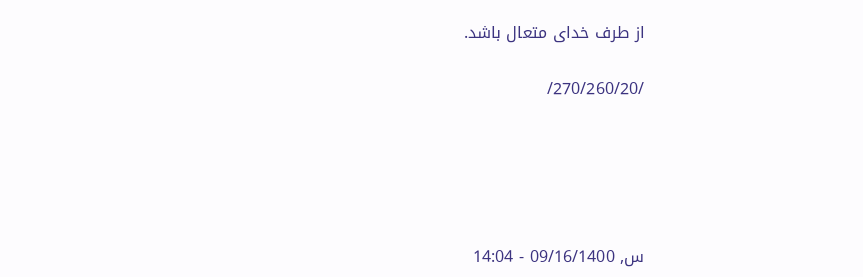از طرف خدای متعال باشد.

/270/260/20/





س, 09/16/1400 - 14:04